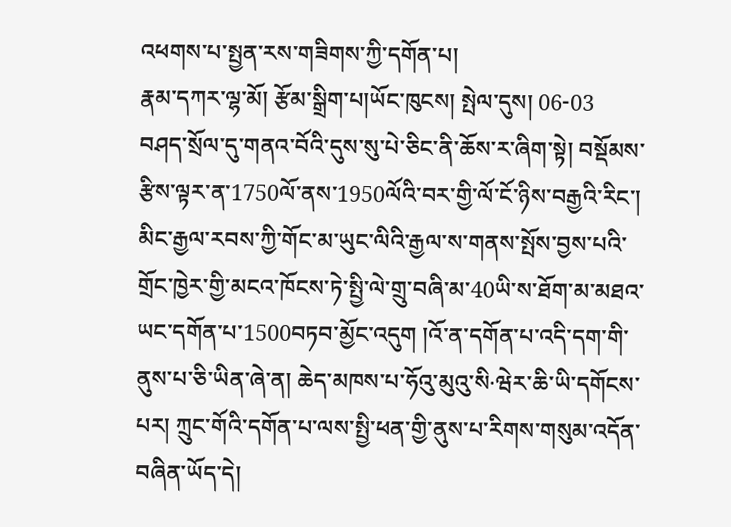འཕགས་པ་སྤྱན་རས་གཟིགས་ཀྱི་དགོན་པ།
རྣམ་དཀར་ལྷ་མོ། རྩོམ་སྒྲིག་པ།ཡོང་ཁུངས། སྤེལ་དུས། 06-03
བཤད་སྲོལ་དུ་གནའ་བོའི་དུས་སུ་པེ་ཅིང་ནི་ཆོས་ར་ཞིག་སྟེ། བསྡོམས་རྩིས་ལྟར་ན་1750ལོ་ནས་1950ལོའི་བར་གྱི་ལོ་ངོ་ཉིས་བརྒྱའི་རིང་། མིང་རྒྱལ་རབས་ཀྱི་གོང་མ་ཡུང་ལིའི་རྒྱལ་ས་གནས་སྤོས་བྱས་པའི་གྲོང་ཁྱེར་གྱི་མངའ་ཁོངས་ཏེ་སྤྱི་ལེ་གྲུ་བཞི་མ་40ཡི་ས་ཐོག་མ་མཐའ་ཡང་དགོན་པ་1500བཏབ་མྱོང་འདུག །འོ་ན་དགོན་པ་འདི་དག་གི་ནུས་པ་ཅི་ཡིན་ཞེ་ན། ཆེད་མཁས་པ་ཧོའུ་མུའུ་སི·ཝེར་ཆི་ཡི་དགོངས་པར། ཀྲུང་གོའི་དགོན་པ་ལས་སྤྱི་ཕན་གྱི་ནུས་པ་རིགས་གསུམ་འདོན་བཞིན་ཡོད་དེ།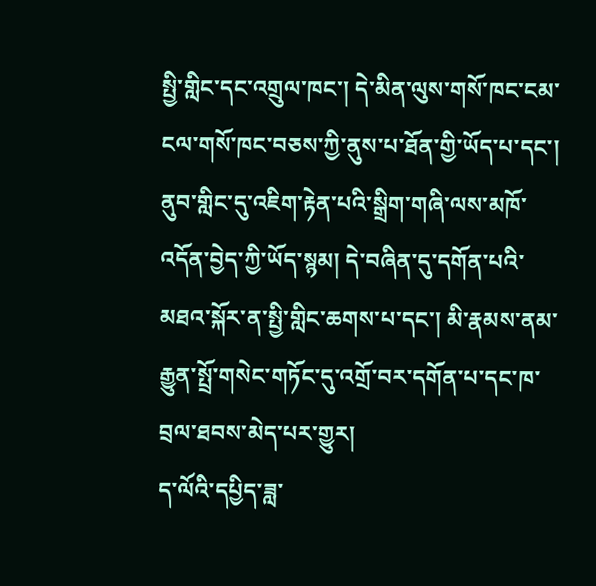སྤྱི་གླིང་དང་འགྲུལ་ཁང་། དེ་མིན་ལུས་གསོ་ཁང་ངམ་ངལ་གསོ་ཁང་བཅས་ཀྱི་ནུས་པ་ཐོན་གྱི་ཡོད་པ་དང་། ནུབ་གླིང་དུ་འཇིག་རྟེན་པའི་སྒྲིག་གཞི་ལས་མཁོ་འདོན་བྱེད་ཀྱི་ཡོད་སྙམ། དེ་བཞིན་དུ་དགོན་པའི་མཐའ་སྐོར་ན་སྤྱི་གླིང་ཆགས་པ་དང་། མི་རྣམས་ནམ་རྒྱུན་སྤྲོ་གསེང་གཏོང་དུ་འགྲོ་བར་དགོན་པ་དང་ཁ་བྲལ་ཐབས་མེད་པར་གྱུར།
ད་ལོའི་དཔྱིད་ཟླ་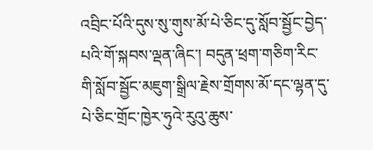འབྲིང་པོའི་དུས་སུ་གུས་མོ་པེ་ཅིང་དུ་སློབ་སྦྱོང་བྱེད་པའི་གོ་སྐབས་ལྡན་ཞིང་། བདུན་ཕྲག་གཅིག་རིང་གི་སློབ་སྦྱོང་མཇུག་སྒྲིལ་རྗེས་གྲོགས་མོ་དང་ལྷན་དུ་པེ་ཅིང་གྲོང་ཁྱེར་ཧུའེ་རུའུ་ཆུས་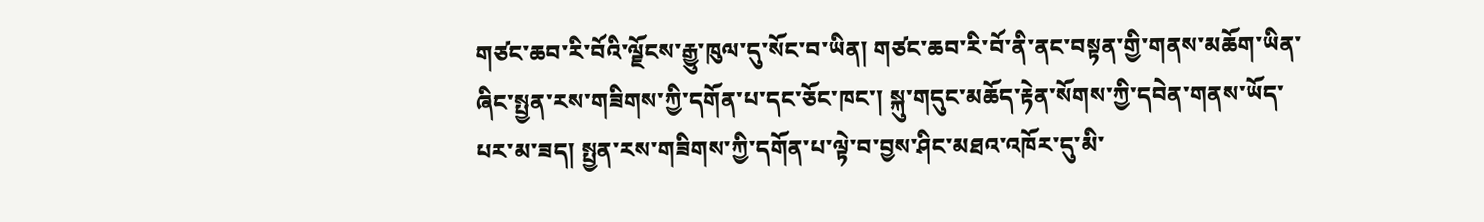གཙང་ཆབ་རི་བོའི་ལྗོངས་རྒྱུ་ཁུལ་དུ་སོང་བ་ཡིན། གཙང་ཆབ་རི་བོ་ནི་ནང་བསྟན་གྱི་གནས་མཆོག་ཡིན་ཞིང་སྤྱན་རས་གཟིགས་ཀྱི་དགོན་པ་དང་ཅོང་ཁང་། སྐུ་གདུང་མཆོད་རྟེན་སོགས་ཀྱི་དབེན་གནས་ཡོད་པར་མ་ཟད། སྤྱན་རས་གཟིགས་ཀྱི་དགོན་པ་ལྟེ་བ་བྱས་ཤིང་མཐའ་འཁོར་དུ་མི་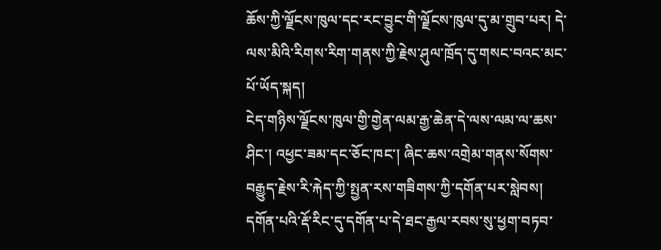ཆོས་ཀྱི་ལྗོངས་ཁུལ་དང་རང་བྱུང་གི་ལྗོངས་ཁུལ་དུ་མ་གྲུབ་པར། དེ་ལས་མིའི་རིགས་རིག་གནས་ཀྱི་རྗེས་ཤུལ་ཁྲོད་དུ་གསང་བའང་མང་པོ་ཡོད་སྐད།
ངེད་གཉིས་ལྗོངས་ཁུལ་གྱི་གྱེན་ལམ་རྒྱ་ཆེན་དེ་ལས་ལམ་ལ་ཆས་ཤིང་། འཕྱང་ཟམ་དང་ཅོང་ཁང་། ཞིང་ཆས་འགྲེམ་གནས་སོགས་བརྒྱུད་རྗེས་རི་རྐེད་ཀྱི་སྤྱན་རས་གཟིགས་ཀྱི་དགོན་པར་སླེབས། དགོན་པའི་རྡོ་རིང་དུ་དགོན་པ་དེ་ཐང་རྒྱལ་རབས་སུ་ཕྱག་བཏབ་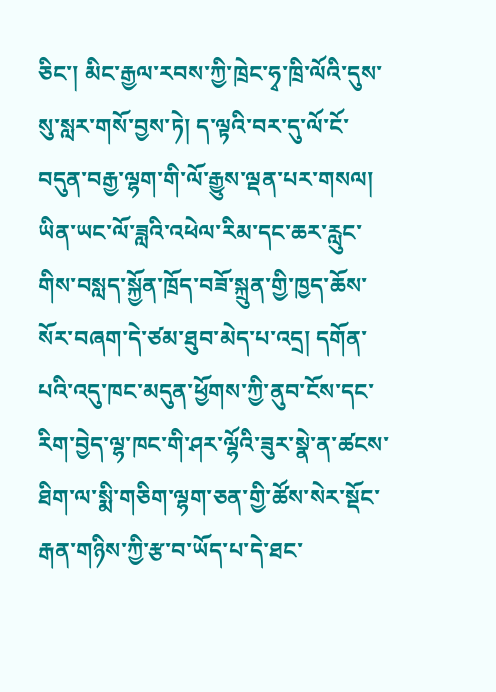ཅིང་། མིང་རྒྱལ་རབས་ཀྱི་ཁྲེང་ཧྭ་ཁྲི་ལོའི་དུས་སུ་སླར་གསོ་བྱས་ཏེ། ད་ལྟའི་བར་དུ་ལོ་ངོ་བདུན་བརྒྱ་ལྷག་གི་ལོ་རྒྱུས་ལྡན་པར་གསལ། ཡིན་ཡང་ལོ་ཟླའི་འཕེལ་རིམ་དང་ཆར་རླུང་གིས་བསླད་སྐྱོན་ཁྲོད་བཟོ་སྐྲུན་གྱི་ཁྱད་ཆོས་སོར་བཞག་དེ་ཙམ་ཐུབ་མེད་པ་འདྲ། དགོན་པའི་འདུ་ཁང་མདུན་ཕྱོགས་ཀྱི་ནུབ་ངོས་དང་རིག་བྱེད་ལྷ་ཁང་གི་ཤར་ལྷོའི་ཟུར་སྣེ་ན་ཚངས་ཐིག་ལ་སྨི་གཅིག་ལྷག་ཅན་གྱི་ཚོས་སེར་སྡོང་རྒན་གཉིས་ཀྱི་རྩ་བ་ཡོད་པ་དེ་ཐང་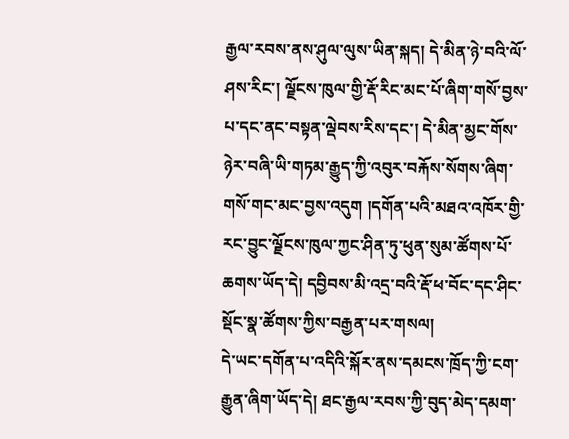རྒྱལ་རབས་ནས་ཤུལ་ལུས་ཡིན་སྐད། དེ་མིན་ཉེ་བའི་ལོ་ཤས་རིང་། ལྗོངས་ཁུལ་གྱི་རྡོ་རིང་མང་པོ་ཞིག་གསོ་བྱས་པ་དང་ནང་བསྟན་ལྡེབས་རིས་དང་། དེ་མིན་མྱང་གོས་ཉེར་བཞི་ཡི་གཏམ་རྒྱུད་ཀྱི་འབུར་བརྐོས་སོགས་ཞིག་གསོ་གང་མང་བྱས་འདུག །དགོན་པའི་མཐའ་འཁོར་གྱི་རང་བྱུང་ལྗོངས་ཁུལ་ཀྱང་ཤིན་ཏུ་ཕུན་སུམ་ཚོགས་པོ་ཆགས་ཡོད་དེ། དབྱིབས་མི་འདྲ་བའི་རྡོ་ཕ་བོང་དང་ཤིང་སྡོང་སྣ་ཚོགས་ཀྱིས་བརྒྱན་པར་གསལ།
དེ་ཡང་དགོན་པ་འདིའི་སྐོར་ནས་དམངས་ཁྲོད་ཀྱི་ངག་རྒྱུན་ཞིག་ཡོད་དེ། ཐང་རྒྱལ་རབས་ཀྱི་བུད་མེད་དམག་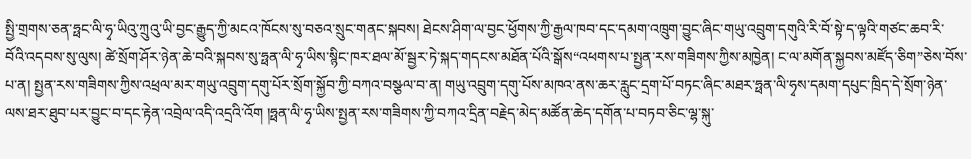སྤྱི་གྲགས་ཅན་ཧྥང་ལི་ཧྭ་ཡིའུ་ཀྲུའུ་ཡི་བྱང་རྒྱུད་ཀྱི་མངའ་ཁོངས་སུ་བཅའ་སྲུང་གནང་སྐབས། ཐེངས་ཤིག་ལ་བྱང་ཕྱོགས་ཀྱི་རྒྱལ་ཁབ་དང་དམག་འཁྲུག་བྱུང་ཞིང་གཡུ་འབྲུག་དགུའི་རི་བོ་སྟེ་ད་ལྟའི་གཙང་ཆབ་རི་བོའི་འདབས་སུ་ལུས། ཚེ་སྲོག་ཤོར་ཉེན་ཆེ་བའི་སྐབས་སུ་ཧྥན་ལི་ཧྭ་ཡིས་སྙིང་ཁར་ཐལ་མོ་སྦྱར་ཏེ་སྐད་གདངས་མཐོན་པོའི་སྒོས“འཕགས་པ་སྤྱན་རས་གཟིགས་ཀྱིས་མཁྱེན། ང་ལ་མགོན་སྐྱབས་མཛོད་ཅིག”ཅེས་བོས་པ་ན། སྤྱན་རས་གཟིགས་ཀྱིས་འཕྲལ་མར་གཡུ་འབྲུག་དགུ་པོར་སྲོག་སྐྱོབ་ཀྱི་བཀའ་བསྩལ་བ་ན། གཡུ་འབྲུག་དགུ་པོས་མཁའ་ནས་ཆར་རླུང་དྲག་པོ་བཏང་ཞིང་མཐར་ཧྥན་ལི་ཧྭས་དམག་དཔུང་ཁྲིད་དེ་སྲོག་ཉེན་ལས་ཐར་ཐུབ་པར་བྱུང་བ་དང་རྟེན་འབྲེལ་འདི་འདྲའི་འོག །ཧྥན་ལི་ཧྭ་ཡིས་སྤྱན་རས་གཟིགས་ཀྱི་བཀའ་དྲིན་བརྗེད་མེད་མཚོན་ཆེད་དགོན་པ་བཏབ་ཅིང་ལྷ་སྐུ་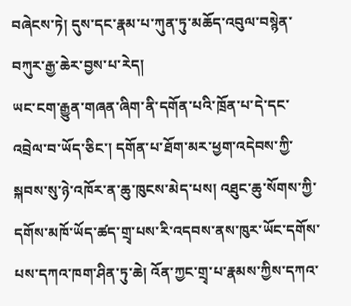བཞེངས་ཏེ། དུས་དང་རྣམ་པ་ཀུན་ཏུ་མཆོད་འབུལ་བསྙེན་བཀུར་རྒྱ་ཆེར་བྱས་པ་རེད།
ཡང་ངག་རྒྱུན་གཞན་ཞིག་ནི་དགོན་པའི་ཁྲོན་པ་དེ་དང་འབྲེལ་བ་ཡོད་ཅིང་། དགོན་པ་ཐོག་མར་ཕྱག་འདེབས་ཀྱི་སྐབས་སུ་ཉེ་འཁོར་ན་ཆུ་ཁུངས་མེད་པས། འཐུང་ཆུ་སོགས་ཀྱི་དགོས་མཁོ་ཡོད་ཚད་གྲྭ་པས་རི་འདབས་ནས་ཁུར་ཡོང་དགོས་པས་དཀའ་ཁག་ཤིན་ཏུ་ཆེ། འོན་ཀྱང་གྲྭ་པ་རྣམས་ཀྱིས་དཀའ་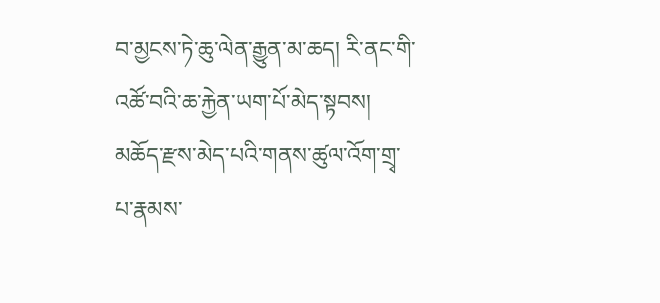བ་མྱངས་ཏེ་ཆུ་ལེན་རྒྱུན་མ་ཆད། རི་ནང་གི་འཚོ་བའི་ཆ་རྐྱེན་ཡག་པོ་མེད་སྟབས། མཆོད་རྫས་མེད་པའི་གནས་ཚུལ་འོག་གྲྭ་པ་རྣམས་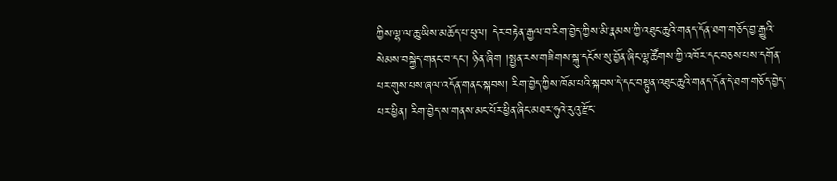ཀྱིས་ལྷ་ལ་ཆུ་ཡིས་མཆོད་པ་ཕུལ། དེར་བརྟེན་རྒྱལ་བ་རིག་བྱེད་ཀྱིས་མི་རྣམས་ཀྱི་འཐུང་ཆུའི་གནད་དོན་ཐག་གཅོད་བྱ་རྒྱུའི་སེམས་བསྐྱེད་གནང་བ་དང་། ཉིན་ཞིག །སྤྱན་རས་གཟིགས་སྐུ་དངོས་སུ་བྱོན་ཞིང་ལྷ་ཚོགས་ཀྱི་འཁོར་དང་བཅས་པས་དགོན་པར་གུས་པས་ཞལ་འདོན་གནང་སྐབས། རིག་བྱེད་ཀྱིས་ཁོམ་པའི་སྐབས་དེ་དང་བསྟུན་འཐུང་ཆུའི་གནད་དོན་དེ་ཐག་གཅོད་བྱེད་པར་ཕྱིན། རིག་བྱེད་ས་གནས་མང་པོར་ཕྱིན་ཞིང་མཐར་ཧུའེ་རུའུ་རྫོང་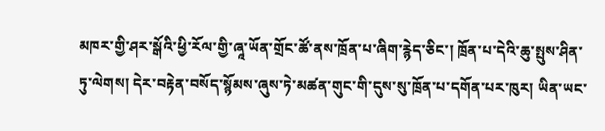མཁར་གྱི་ཤར་སྒོའི་ཕྱི་རོལ་གྱི་ཞཱ་ཡོན་གྲོང་ཚོ་ནས་ཁྲོན་པ་ཞིག་རྙེད་ཅིང་། ཁྲོན་པ་དེའི་ཆུ་སྤུས་ཤིན་ཏུ་ལེགས། དེར་བརྟེན་བསོད་སྙོམས་ཞུས་ཏེ་མཚན་གུང་གི་དུས་སུ་ཁྲོན་པ་དགོན་པར་ཁུར། ཡིན་ཡང་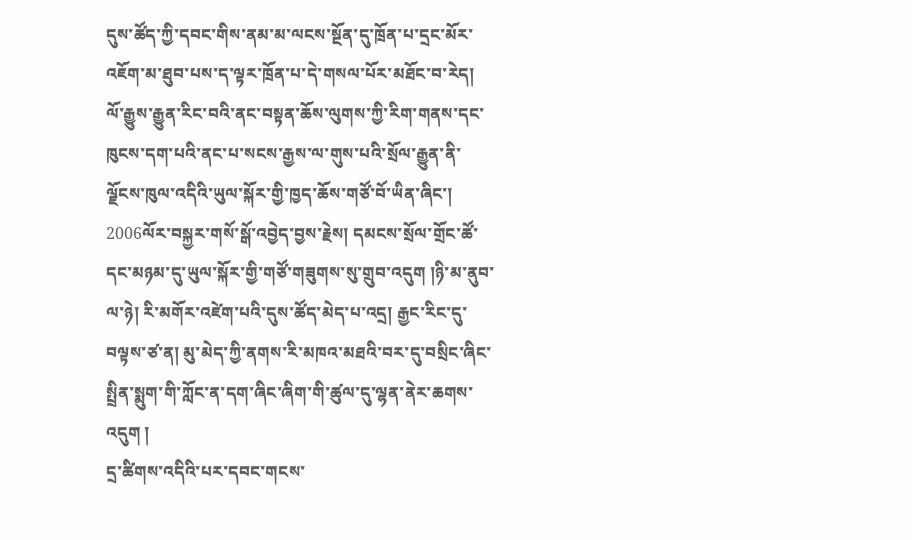དུས་ཚོད་ཀྱི་དབང་གིས་ནམ་མ་ལངས་སྔོན་དུ་ཁྲོན་པ་དྲང་མོར་འཇོག་མ་ཐུབ་པས་ད་ལྟར་ཁྲོན་པ་དེ་གསལ་པོར་མཐོང་བ་རེད།
ལོ་རྒྱུས་རྒྱུན་རིང་བའི་ནང་བསྟན་ཆོས་ལུགས་ཀྱི་རིག་གནས་དང་ཁུངས་དག་པའི་ནང་པ་སངས་རྒྱས་ལ་གུས་པའི་སྲོལ་རྒྱུན་ནི་ལྗོངས་ཁུལ་འདིའི་ཡུལ་སྐོར་གྱི་ཁྱད་ཆོས་གཙོ་བོ་ཡིན་ཞིང་། 2006ལོར་བསྐྱར་གསོ་སྒོ་འབྱེད་བྱས་རྗེས། དམངས་སྲོལ་གྲོང་ཚོ་དང་མཉམ་དུ་ཡུལ་སྐོར་གྱི་གཙོ་གཟུགས་སུ་གྲུབ་འདུག །ཉི་མ་ནུབ་ལ་ཉེ། རི་མགོར་འཛེག་པའི་དུས་ཚོད་མེད་པ་འདྲ། རྒྱང་རིང་དུ་བལྟས་ཙ་ན། མུ་མེད་ཀྱི་ནགས་རི་མཁའ་མཐའི་བར་དུ་བསྲིང་ཞིང་སྤྲིན་སྨུག་གི་ཀློང་ན་དག་ཞིང་ཞིག་གི་ཚུལ་དུ་ལྷན་ནེར་ཆགས་འདུག །
དྲ་ཚིགས་འདིའི་པར་དབང་གངས་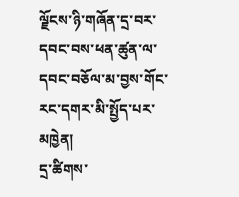ལྗོངས་ཉི་གཞོན་དྲ་བར་དབང་བས་ཕན་ཚུན་ལ་དབང་བཅོལ་མ་བྱས་གོང་རང་དགར་མི་སྤྱོད་པར་མཁྱེན།
དྲ་ཚིགས་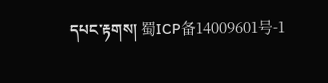དཔང་རྟགས། 蜀ICP备14009601号-1